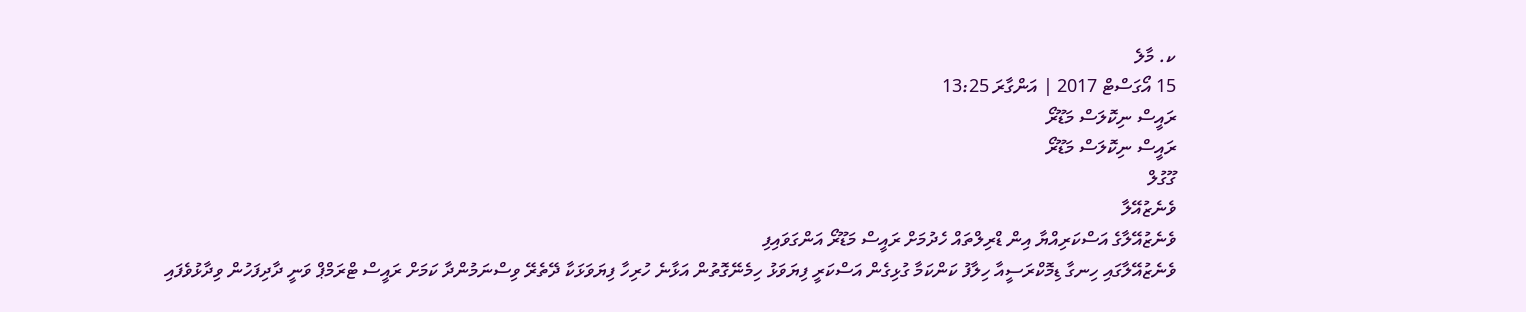ކ. މާލެ
15 އޯގަސްޓް 2017 | އަންގާރަ 13:25
ރައީސް ނިކޮލަސް މަޑޫރޯ
ރައީސް ނިކޮލަސް މަޑޫރޯ
ގޫގުލް
ވެނެޒުއޭލާ
ވެނެޒުއޭލާގެ އަސްކަރިއްޔާ އިން ޑްރިލްތައް ހެދުމަށް ރައީސް މަޑޫރޯ އަންގަވައިފި
ވެނެޒުއޭލާގައި ހިނގާ ޑިމޮކްރަސީއާ ހިލާފު ކަންކަމާ ގުޅިގެން އަސްކަރީ ފިޔަވަޅު ހިމެނޭގޮތުން އަޅާނެ ހުރިހާ ފިޔަވަޅަކާ ދޭތެރޭ ވިސްނަމުންދާ ކަމަށް ރައީސް ޓްރަމްޕް ވަނީ ދާދިފަހުން ވިދާޅުވެފައި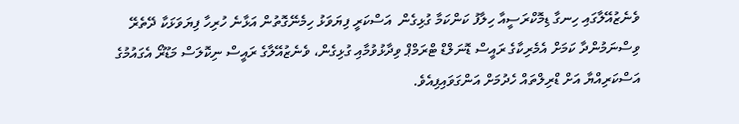ވެނެޒުއޭލާގައި ހިނގާ ޑިމޮކްރަސީއާ ހިލާފު ކަންކަމާ ގުޅިގެން  އަސްކަރީ ފިޔަވަޅު ހިމެނޭގޮތުން އަޅާނެ ހުރިހާ ފިޔަވަޅަކާ ދޭތެރޭ ވިސްނަމުންދާ ކަމަށް އެމެރިކާގެ ރައީސް ޑޮނަލްޑް ޓްރަމްޕް ވިދާޅުވުމާއި ގުޅިގެން، ވެނެޒުއޭލާގެ ރައީސް ނިކޮލަސް މަޑޫރޯ އެގައުމުގެ އަސްކަރިއްޔާ އަށް ޑްރިލްތައް ހެދުމަށް އަންގަވައިފިއެވެ.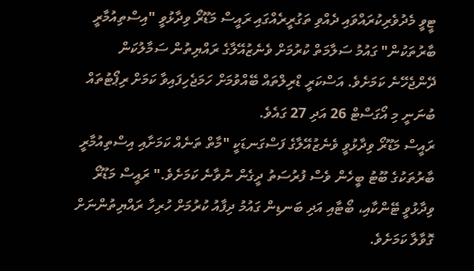ޓީވީ މެދުވެރިކުރައްވައި ދެއްވި ތަގުރީރެއްގައި ރައީސް މަޑޫރޯ ވިދާޅުވީ "އިސްތިއުމާރީ ބާރުތަކުން" ގައުމު ސަލާމަތް ކުރުމަށް ވެނެޒުއޭލާގެ ރައްޔިތުން ސަމާލުކަން ދޭންޖެހޭނެ ކަމަށެވެ. އަސްކަރީ ޑްރިލްތައް ބޭއްވުމަށް ހަމަޖެހިފައިވާ ކަމަށް ރިޕޯޓުތައް ބުނަނީ މި އޯގަސްޓް 26 އަދި 27 ގައެވެ.
ރައީސް މަޑޫރޯ ވިދާޅުވީ ވެނެޒުއޭލާގެ ފަސްގަނޑަކީ "މާތް ތަނެއް ކަމަށާއި އިސްތިއުމާރީ ބާރުތަކުގެ ބޫޓު ބީހެން ވެސް ފުރުސަތު ދީގެން ނުވާނެ ކަމަށެވެ." ރައީސް މަޑޫރޯ ވިދާޅުވީ ޓޭންކާއި، ބޯޓާއި އަދި ބަނޑިން ގައުމު ދިފާއު ކުރުމަށް ހުރިހާ ރައްޔިތުންނަށް ގޮވާލާ ކަމަށެވެ.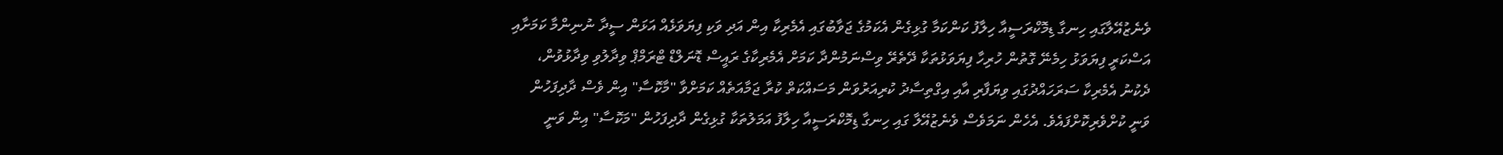ވެނެޒުއޭލާގައި ހިނގާ ޑިމޮކްރަސީއާ ހިލާފު ކަންކަމާ ގުޅިގެން އެކަމުގެ ޖަވާބުގައި އެމެރިކާ އިން އަދި ވަކި ފިޔަވަޅެއް އަޅަން ސީދާ ނުނިންމާ ކަމަށާއި އަސްކަރީ ފިޔަވަޅު ހިމެނޭ ގޮތުން ހުރިހާ ފިޔަވަޅުތަކާ ދޭތެރޭ ވިސްނަމުންދާ ކަމަށް އެމެރިކާގެ ރައީސް ޑޮނަލްޑް ޓްރަމްޕް ވިދާލުވި ވިދާޅުވުން، ދެކުނު އެމެރިކާ ސަރަހައްދުގައި ވިޔަފާރި އާއި އިގްތިސާދު ކުރިއަރުވަން މަސައްކަތް ކުރާ ޖަމާއަތެއް ކަމަށްވާ "މާކޮސާ" އިން ވެސް ދާދިފަހުން ވަނީ ކުށްވެރިކޮށްފައެވެ. އެހެން ނަމަވެސް ވެނެޒުއޭލާ ގައި ހިނގާ ޑިމޮކްރަސީއާ ހިލާފު އަމަލުތަކާ ގުޅިގެން ދާދިފަހުން "މަކޮސާ" އިން ވަނީ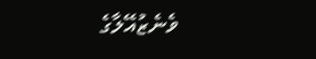ވެނެޒުއޭލާގެ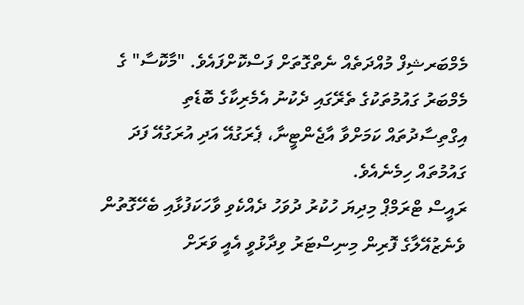މެމްބަރޝިފް މުއްދަތެއް ނެތްގޮތަށް ފަސްކޮށްފައެވެ. "މާކޮސާ" ގެ މެމްބަރު ގައުމުތަކުގެ ތެރޭގައި ދެކުނު އެމެރިކާގެ ބޮޑެތި އިގްތިސާދުތައް ކަމަށްވާ އާޖެންޓީނާ، ޕެރަގުއޭ އަދި އުރަގުއޭ ފަދަ ގައުމުތައް ހިމެނެއެވެ.
ރައީސް ޓްރަމްޕް މިދިޔަ ހުކުރު ދުވަހު ދެއްކެވި ވާހަކަފުޅާއި ބެހޭގޮތުން ވެނެޒުއޭލާގެ ފޮރިން މިނިސްޓަރު ވިދާޅުވީ އެއީ ވަރަށް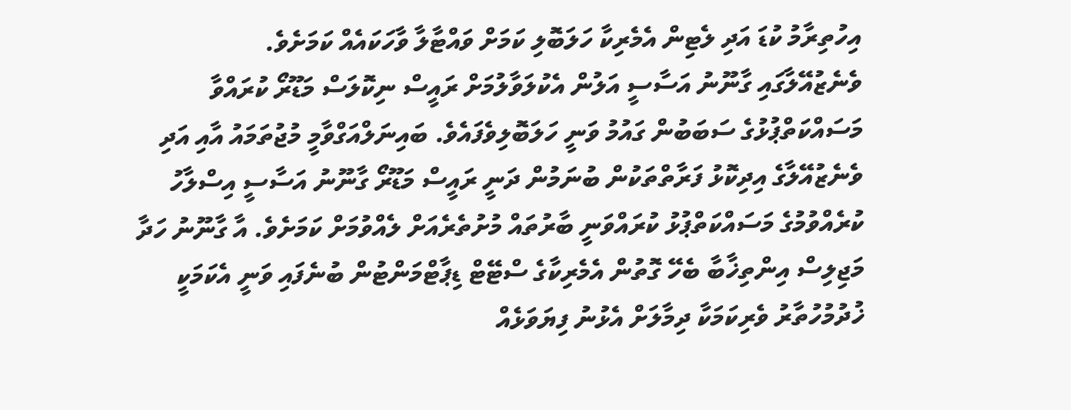އިހުތިރާމު ކުޑަ އަދި ލެޓިން އެމެރިކާ ހަލަބޮލި ކަމަށް ވައްޓާލާ ވާހަކައެއް ކަމަށެވެ.
ވެނެޒުއޭލާގައި ގާނޫނު އަސާސީ އަލުން އެކުލަވާލުމަށް ރައީސް ނިކޮލަސް މަޑޫރޯ ކުރައްވާ މަސައްކަތްޕުޅުގެ ސަބަބުން ގައުމު ވަނީ ހަލަބޮލިވެފައެވެ. ބައިނަލްއަގްވާމީ މުޖުތަމައު އާއި އަދި ވެނެޒުއޭލާގެ އިދިކޮޅު ފަރާތްތަކުން ބުނަމުން ދަނީ ރައީސް މަޑޫރޯ ގާނޫނު އަސާސީ އިސްލާހު ކުރެއްވުމުގެ މަސައްކަތްޕުޅު ކުރައްވަނީ ބާރުތައް މުށުތެރެއަށް ލެއްވުމަށް ކަމަށެވެ. އާ ގާނޫނު ހަދާ މަޖިލިސް އިންތިޚާބާ ބެހޭ ގޮތުން އެމެރިކާގެ ސްޓޭޓް ޑިޕާޓްމަންޓުން ބުނެފައި ވަނީ އެކަމަކީ ޚުދުމުހުތާރު ވެރިކަމަކާ ދިމާލަށް އެޅުނު ފިޔަވަޅެއް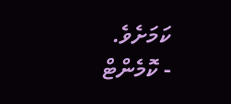ކަމަށެވެ.
- ކޮމެންޓް